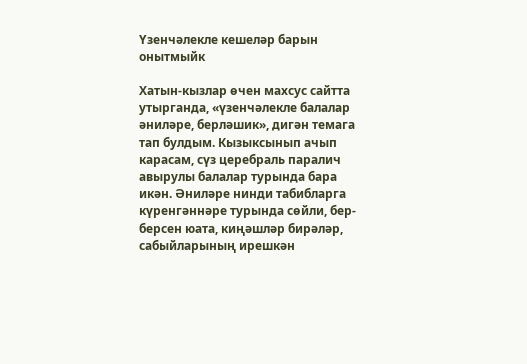Υзенчәлекле кешеләр барын онытмыйк

Хатын-кызлар өчен махсус сайтта утырганда, «үзенчәлекле балалар әниләре, берләшик», дигән темага тап булдым. Кызыксынып ачып карасам, сүз церебраль паралич авырулы балалар турында бара икән. Әниләре нинди табибларга күренгәннәре турында сөйли, бер-берсен юата, киңәшләр бирәләр, сабыйларының ирешкән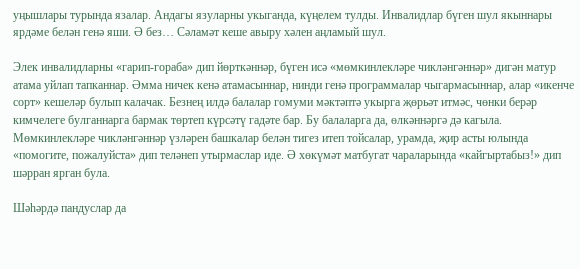уңышлары турында язалар. Андагы язуларны укыганда, күңелем тулды. Инвалидлар бүген шул якыннары ярдәме белән генә яши. Ә без… Сәламәт кеше авыру хәлен аңламый шул.

Элек инвалидларны «гарип-гораба» дип йөрткәннәр, бүген исә «мөмкинлекләре чикләнгәннәр» дигән матур атама уйлап тапканнар. Әмма ничек кенә атамасыннар, нинди генә программалар чыгармасыннар, алар «икенче сорт» кешеләр булып калачак. Безнең илдә балалар гомуми мәктәптә укырга җөрьәт итмәс, чөнки берәр кимчелеге булганнарга бармак төртеп күрсәтү гадәте бар. Бу балаларга да, өлкәннәргә дә кагыла. Мөмкинлекләре чикләнгәннәр үзләрен башкалар белән тигез итеп тойсалар, урамда, җир асты юлында «помогите, пожалуйста» дип теләнеп утырмаслар иде. Ә хөкүмәт матбугат чараларында «кайгыртабыз!» дип шәрран ярган була.

Шәһәрдә пандуслар да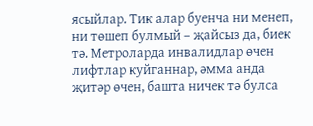ясыйлар. Тик алар буенча ни менеп, ни төшеп булмый – җайсыз да, биек тә. Метроларда инвалидлар өчен лифтлар куйганнар, әмма анда җитәр өчен, башта ничек тә булса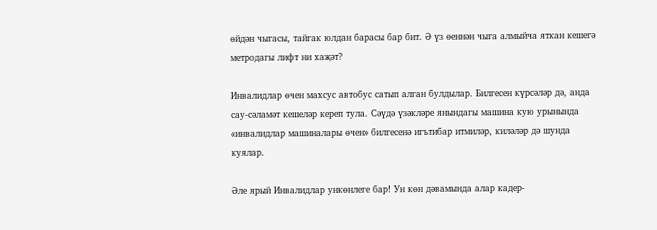өйдән чыгасы, тайгак юлдан барасы бар бит. Ә үз өеннән чыга алмыйча яткан кешегә метродагы лифт ни хаҗәт?

Инвалидлар өчен махсус автобус сатып алган булдылар. Билгесен күрсәләр дә, анда сау-сәламәт кешеләр кереп тула. Сәүдә үзәкләре янындагы машина кую урынында «инвалидлар машиналары өчен» билгесенә игътибар итмиләр, киләләр дә шунда куялар.

Әле ярый Инвалидлар ункөнлеге бар! Ун көн дәвамында алар кадер-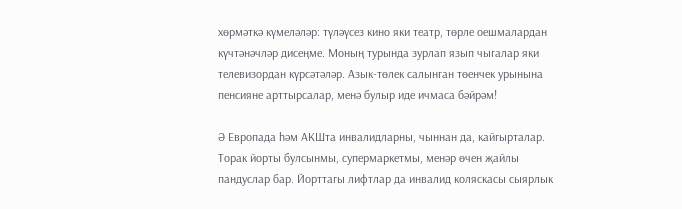хөрмәткә күмеләләр: түләүсез кино яки театр, төрле оешмалардан күчтәнәчләр дисеңме. Моның турында зурлап язып чыгалар яки телевизордан күрсәтәләр. Азык-төлек салынган төенчек урынына пенсияне арттырсалар, менә булыр иде ичмаса бәйрәм!

Ә Европада һәм АКШта инвалидларны, чыннан да, кайгырталар. Торак йорты булсынмы, супермаркетмы, менәр өчен җайлы пандуслар бар. Йорттагы лифтлар да инвалид коляскасы сыярлык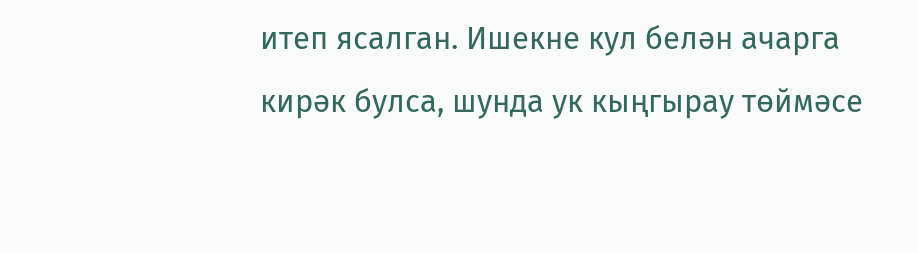итеп ясалган. Ишекне кул белән ачарга кирәк булса, шунда ук кыңгырау төймәсе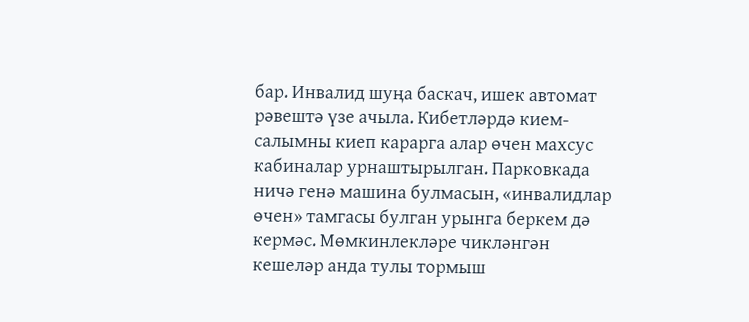бар. Инвалид шуңа баскач, ишек автомат рәвештә үзе ачыла. Кибетләрдә кием-салымны киеп карарга алар өчен махсус кабиналар урнаштырылган. Парковкада ничә генә машина булмасын, «инвалидлар өчен» тамгасы булган урынга беркем дә кермәс. Мөмкинлекләре чикләнгән кешеләр анда тулы тормыш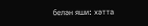белән яши: хәтта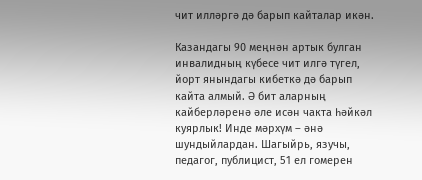чит илләргә дә барып кайталар икән.

Казандагы 90 меңнән артык булган инвалидның күбесе чит илгә түгел, йорт янындагы кибеткә дә барып кайта алмый. Ә бит аларның кайберләренә әле исән чакта һәйкәл куярлык! Инде мәрхүм – әнә шундыйлардан. Шагыйрь, язучы, педагог, публицист, 51 ел гомерен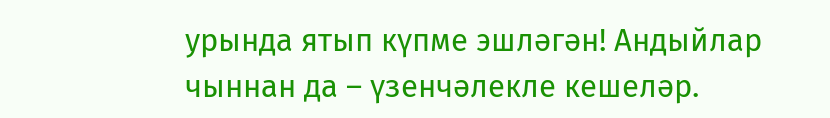урында ятып күпме эшләгән! Андыйлар чыннан да – үзенчәлекле кешеләр.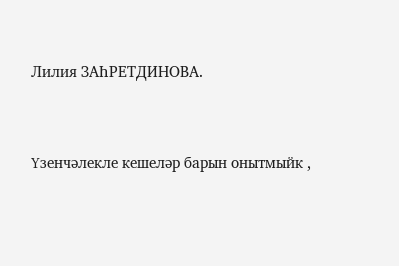Лилия ЗАҺРЕТДИНОВА.


Υзенчәлекле кешеләр барын онытмыйк ,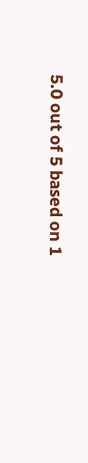5.0 out of 5 based on 1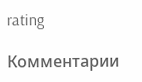rating

Комментарии